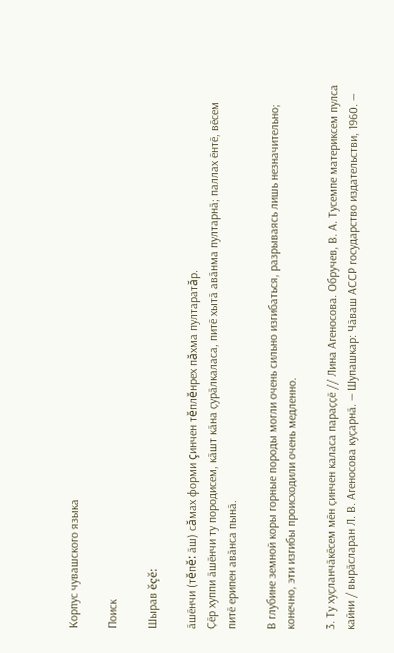Корпус чувашского языка

Поиск

Шырав ĕçĕ:

ӑшӗнчи (тĕпĕ: ӑш) сăмах форми çинчен тĕплĕнрех пăхма пултаратăр.
Ҫӗр хуппи ӑшӗнчи ту породисем, кӑшт кӑна ҫурӑлкаласа, питӗ хытӑ авӑнма пултарнӑ; паллах ӗнтӗ, вӗсем питӗ ерипен авӑнса пынӑ.

В глубине земной коры горные породы могли очень сильно изгибаться, разрываясь лишь незначительно; конечно, эти изгибы происходили очень медленно.

3. Ту хуҫланчӑкӗсем мӗн ҫинчен каласа параҫҫӗ // Лина Агеносова. Обручев, В. А. Тусемпе материксем пулса кайни / вырӑсларан Л. В. Агеносова куҫарнӑ. — Шупашкар: Чӑваш АССР государство издательстви, 1960. —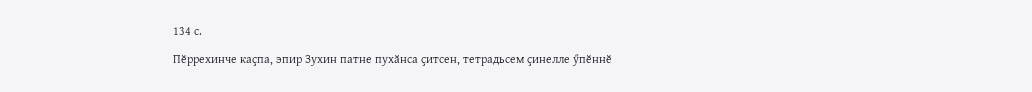134 с.

Пӗррехинче каҫпа, эпир Зухин патне пухӑнса ҫитсен, тетрадьсем ҫинелле ӳпӗннӗ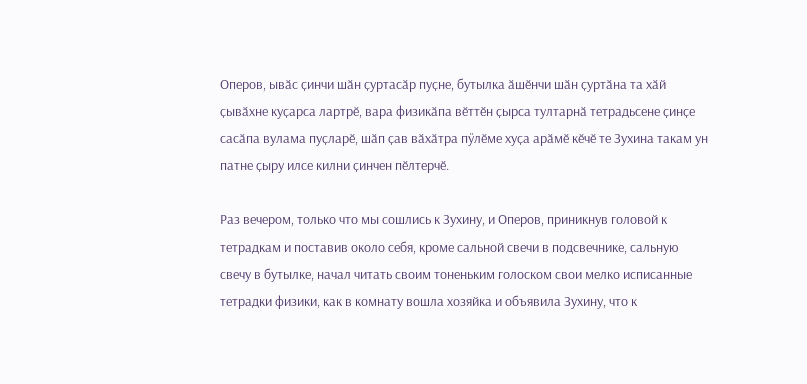Оперов, ывӑс ҫинчи шӑн ҫуртасӑр пуҫне, бутылка ӑшӗнчи шӑн ҫуртӑна та хӑй ҫывӑхне куҫарса лартрӗ, вара физикӑпа вӗттӗн ҫырса тултарнӑ тетрадьсене ҫинҫе сасӑпа вулама пуҫларӗ, шӑп ҫав вӑхӑтра пӳлӗме хуҫа арӑмӗ кӗчӗ те Зухина такам ун патне ҫыру илсе килни ҫинчен пӗлтерчӗ.

Раз вечером, только что мы сошлись к Зухину, и Оперов, приникнув головой к тетрадкам и поставив около себя, кроме сальной свечи в подсвечнике, сальную свечу в бутылке, начал читать своим тоненьким голоском свои мелко исписанные тетрадки физики, как в комнату вошла хозяйка и объявила Зухину, что к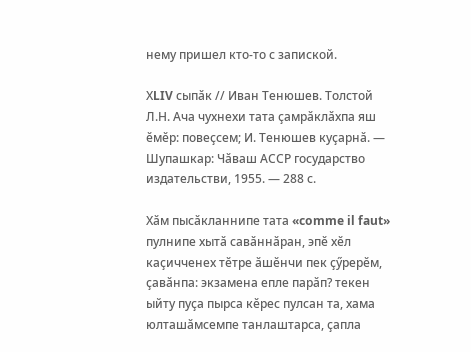нему пришел кто-то с запиской.

ХLIV сыпӑк // Иван Тенюшев. Толстой Л.Н. Ача чухнехи тата ҫамрӑклӑхпа яш ӗмӗр: повеҫсем; И. Тенюшев куҫарнӑ. — Шупашкар: Чӑваш АССР государство издательстви, 1955. — 288 с.

Хӑм пысӑкланнипе тата «comme il faut» пулнипе хытӑ савӑннӑран, эпӗ хӗл каҫичченех тӗтре ӑшӗнчи пек ҫӳрерӗм, ҫавӑнпа: экзамена епле парӑп? текен ыйту пуҫа пырса кӗрес пулсан та, хама юлташӑмсемпе танлаштарса, ҫапла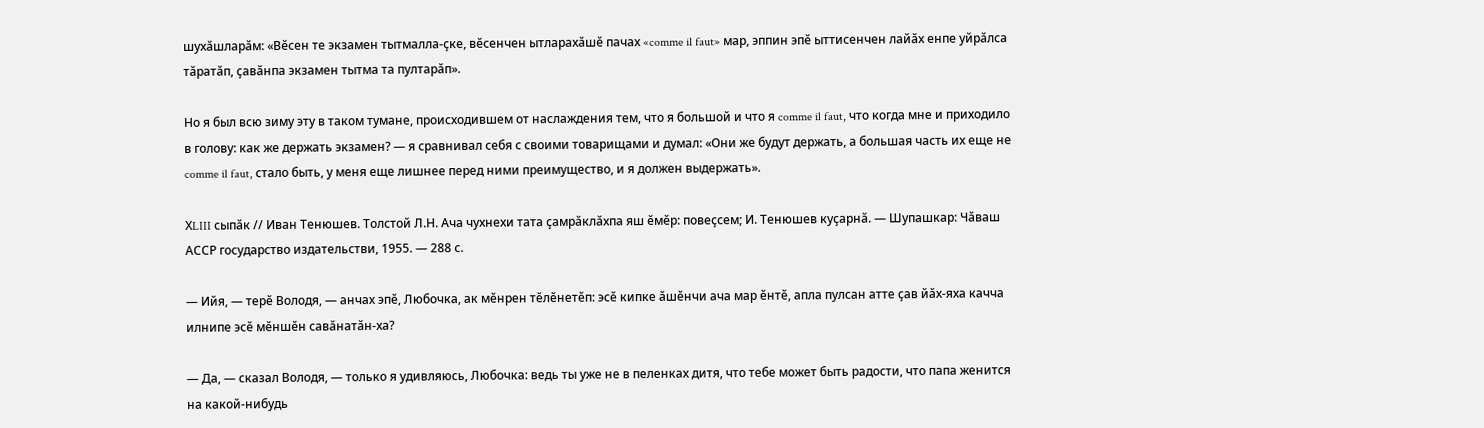шухӑшларӑм: «Вӗсен те экзамен тытмалла-ҫке, вӗсенчен ытларахӑшӗ пачах «comme il faut» мар, эппин эпӗ ыттисенчен лайӑх енпе уйрӑлса тӑратӑп, ҫавӑнпа экзамен тытма та пултарӑп».

Но я был всю зиму эту в таком тумане, происходившем от наслаждения тем, что я большой и что я comme il faut, что когда мне и приходило в голову: как же держать экзамен? — я сравнивал себя с своими товарищами и думал: «Они же будут держать, а большая часть их еще не comme il faut, стало быть, у меня еще лишнее перед ними преимущество, и я должен выдержать».

ХLIII сыпӑк // Иван Тенюшев. Толстой Л.Н. Ача чухнехи тата ҫамрӑклӑхпа яш ӗмӗр: повеҫсем; И. Тенюшев куҫарнӑ. — Шупашкар: Чӑваш АССР государство издательстви, 1955. — 288 с.

— Ийя, — терӗ Володя, — анчах эпӗ, Любочка, ак мӗнрен тӗлӗнетӗп: эсӗ кипке ӑшӗнчи ача мар ӗнтӗ, апла пулсан атте ҫав йӑх-яха качча илнипе эсӗ мӗншӗн савӑнатӑн-ха?

— Да, — сказал Володя, — только я удивляюсь, Любочка: ведь ты уже не в пеленках дитя, что тебе может быть радости, что папа женится на какой-нибудь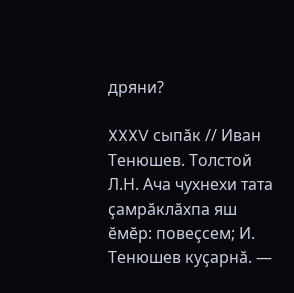дряни?

XXXV сыпӑк // Иван Тенюшев. Толстой Л.Н. Ача чухнехи тата ҫамрӑклӑхпа яш ӗмӗр: повеҫсем; И. Тенюшев куҫарнӑ. —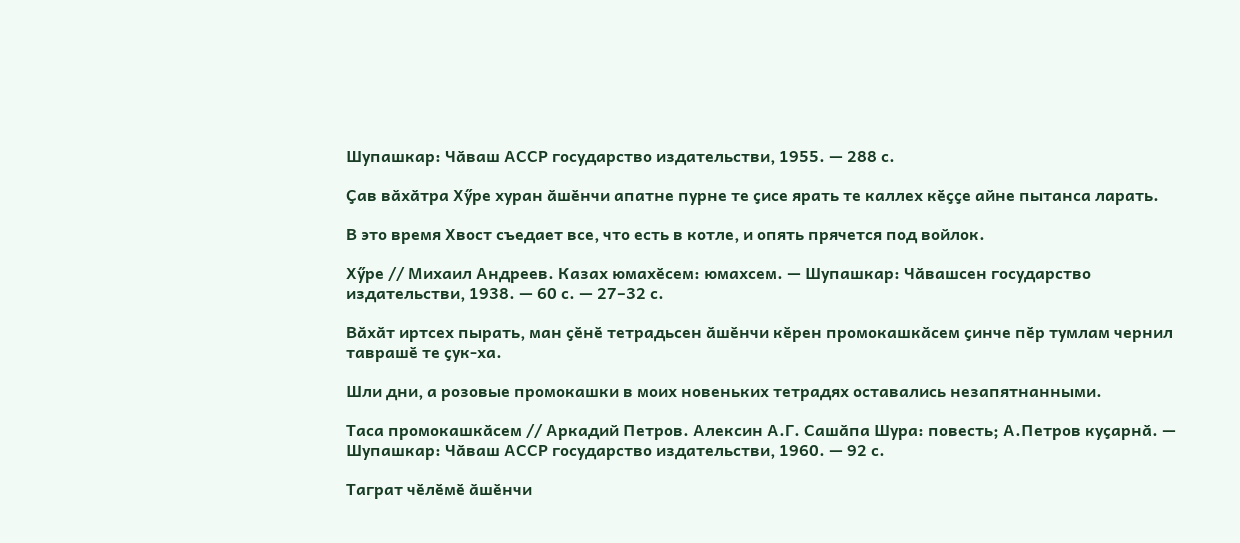Шупашкар: Чӑваш АССР государство издательстви, 1955. — 288 с.

Ҫав вӑхӑтра Хӳре хуран ӑшӗнчи апатне пурне те ҫисе ярать те каллех кӗҫҫе айне пытанса ларать.

В это время Хвост съедает все, что есть в котле, и опять прячется под войлок.

Xӳре // Михаил Андреев. Казах юмахӗсем: юмахсем. — Шупашкар: Чӑвашсен государство издательстви, 1938. — 60 с. — 27–32 с.

Вӑхӑт иртсех пырать, ман ҫӗнӗ тетрадьсен ӑшӗнчи кӗрен промокашкӑсем ҫинче пӗр тумлам чернил таврашӗ те ҫук-ха.

Шли дни, а розовые промокашки в моих новеньких тетрадях оставались незапятнанными.

Таса промокашкӑсем // Аркадий Петров. Алексин А.Г. Сашӑпа Шура: повесть; А.Петров куҫарнӑ. — Шупашкар: Чӑваш АССР государство издательстви, 1960. — 92 с.

Таграт чӗлӗмӗ ӑшӗнчи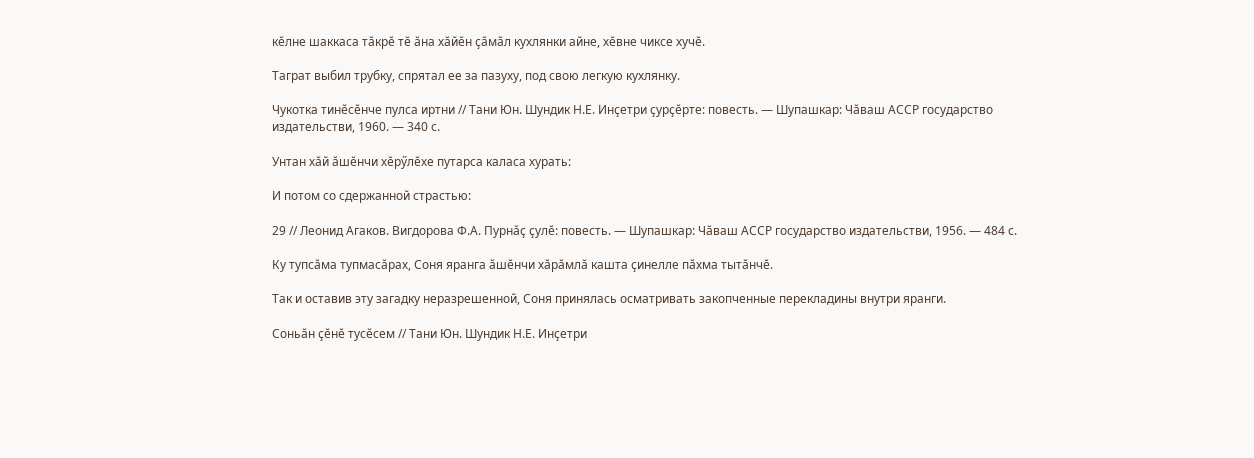кӗлне шаккаса тӑкрӗ тӗ ӑна хӑйӗн ҫӑмӑл кухлянки айне, хӗвне чиксе хучӗ.

Таграт выбил трубку, спрятал ее за пазуху, под свою легкую кухлянку.

Чукотка тинӗсӗнче пулса иртни // Тани Юн. Шундик Н.Е. Инҫетри ҫурҫӗрте: повесть. — Шупашкар: Чӑваш АССР государство издательстви, 1960. — 340 с.

Унтан хӑй ӑшӗнчи хӗрӳлӗхе путарса каласа хурать:

И потом со сдержанной страстью:

29 // Леонид Агаков. Вигдорова Ф.А. Пурнӑҫ ҫулӗ: повесть. — Шупашкар: Чӑваш АССР государство издательстви, 1956. — 484 с.

Ку тупсӑма тупмасӑрах, Соня яранга ӑшӗнчи хӑрӑмлӑ кашта ҫинелле пӑхма тытӑнчӗ.

Так и оставив эту загадку неразрешенной, Соня принялась осматривать закопченные перекладины внутри яранги.

Соньӑн ҫӗнӗ тусӗсем // Тани Юн. Шундик Н.Е. Инҫетри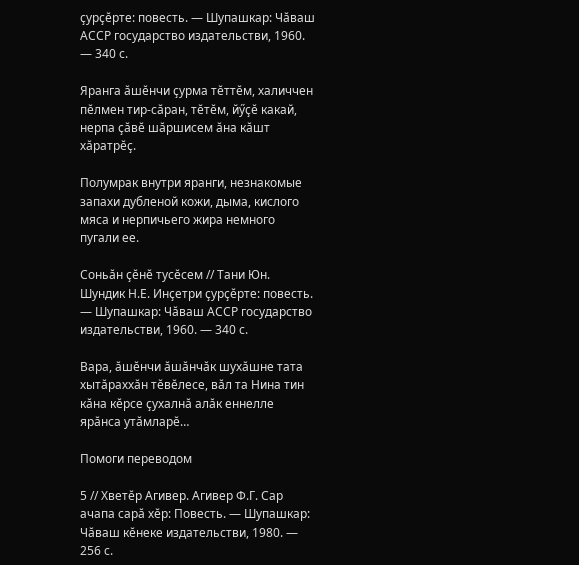ҫурҫӗрте: повесть. — Шупашкар: Чӑваш АССР государство издательстви, 1960. — 340 с.

Яранга ӑшӗнчи ҫурма тӗттӗм, халиччен пӗлмен тир-сӑран, тӗтӗм, йӳҫӗ какай, нерпа ҫӑвӗ шӑршисем ӑна кӑшт хӑратрӗҫ.

Полумрак внутри яранги, незнакомые запахи дубленой кожи, дыма, кислого мяса и нерпичьего жира немного пугали ее.

Соньӑн ҫӗнӗ тусӗсем // Тани Юн. Шундик Н.Е. Инҫетри ҫурҫӗрте: повесть. — Шупашкар: Чӑваш АССР государство издательстви, 1960. — 340 с.

Вара, ӑшӗнчи ӑшӑнчӑк шухӑшне тата хытӑраххӑн тӗвӗлесе, вӑл та Нина тин кӑна кӗрсе ҫухалнӑ алӑк еннелле ярӑнса утӑмларӗ…

Помоги переводом

5 // Хветӗр Агивер. Агивер Ф.Г. Сар ачапа сарӑ хӗр: Повесть. — Шупашкар: Чӑваш кӗнеке издательстви, 1980. — 256 с.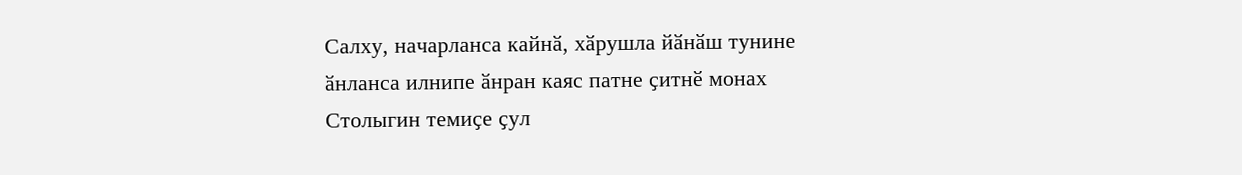Салху, начарланса кайнӑ, хӑрушла йӑнӑш тунине ӑнланса илнипе ӑнран каяс патне ҫитнӗ монах Столыгин темиҫе ҫул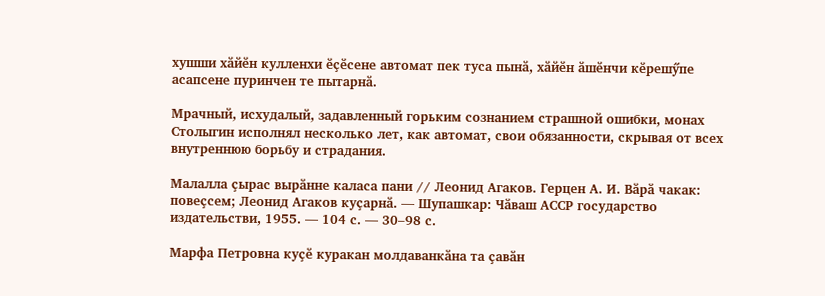хушши хӑйӗн кулленхи ӗҫӗсене автомат пек туса пынӑ, хӑйӗн ӑшӗнчи кӗрешӳпе асапсене пуринчен те пытарнӑ.

Мрачный, исхудалый, задавленный горьким сознанием страшной ошибки, монах Столыгин исполнял несколько лет, как автомат, свои обязанности, скрывая от всех внутреннюю борьбу и страдания.

Малалла ҫырас вырӑнне каласа пани // Леонид Агаков. Герцен А. И. Вӑрӑ чакак: повеҫсем; Леонид Агаков куҫарнӑ. — Шупашкар: Чӑваш АССР государство издательстви, 1955. — 104 с. — 30–98 с.

Марфа Петровна куҫӗ куракан молдаванкӑна та ҫавӑн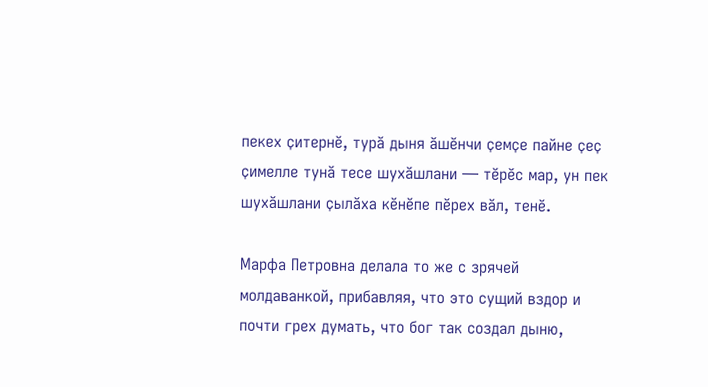пекех ҫитернӗ, турӑ дыня ӑшӗнчи ҫемҫе пайне ҫеҫ ҫимелле тунӑ тесе шухӑшлани — тӗрӗс мар, ун пек шухӑшлани ҫылӑха кӗнӗпе пӗрех вӑл, тенӗ.

Марфа Петровна делала то же с зрячей молдаванкой, прибавляя, что это сущий вздор и почти грех думать, что бог так создал дыню,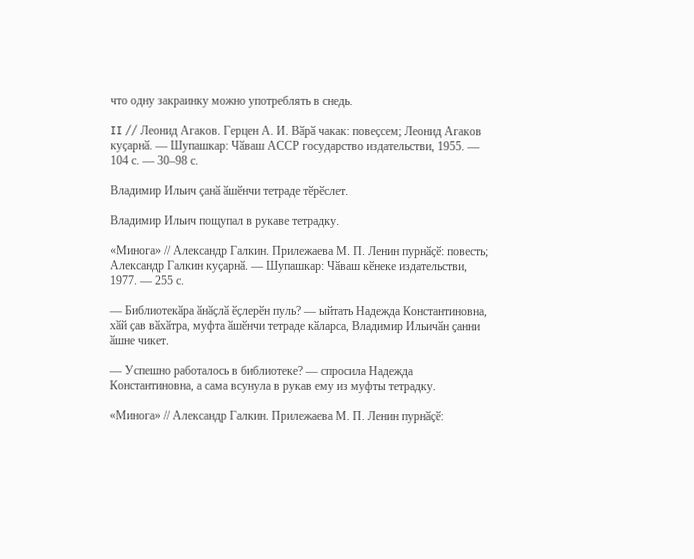что одну закраинку можно употреблять в снедь.

II // Леонид Агаков. Герцен А. И. Вӑрӑ чакак: повеҫсем; Леонид Агаков куҫарнӑ. — Шупашкар: Чӑваш АССР государство издательстви, 1955. — 104 с. — 30–98 с.

Владимир Ильич ҫанӑ ӑшӗнчи тетраде тӗрӗслет.

Владимир Ильич пощупал в рукаве тетрадку.

«Минога» // Александр Галкин. Прилежаева М. П. Ленин пурнӑҫӗ: повесть; Александр Галкин куҫарнӑ. — Шупашкар: Чӑваш кӗнеке издательстви, 1977. — 255 с.

— Библиотекӑра ӑнӑҫлӑ ӗҫлерӗн пуль? — ыйтать Надежда Константиновна, хӑй ҫав вӑхӑтра, муфта ӑшӗнчи тетраде кӑларса, Владимир Ильичӑн ҫанни ӑшне чикет.

— Успешно работалось в библиотеке? — спросила Надежда Константиновна, а сама всунула в рукав ему из муфты тетрадку.

«Минога» // Александр Галкин. Прилежаева М. П. Ленин пурнӑҫӗ: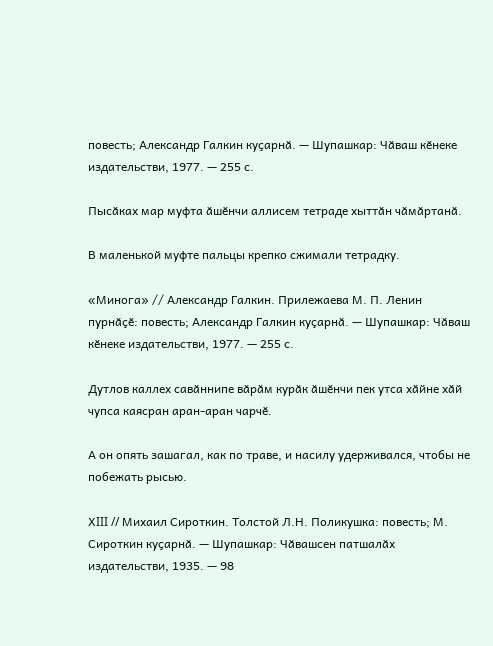повесть; Александр Галкин куҫарнӑ. — Шупашкар: Чӑваш кӗнеке издательстви, 1977. — 255 с.

Пысӑках мар муфта ӑшӗнчи аллисем тетраде хыттӑн чӑмӑртанӑ.

В маленькой муфте пальцы крепко сжимали тетрадку.

«Минога» // Александр Галкин. Прилежаева М. П. Ленин пурнӑҫӗ: повесть; Александр Галкин куҫарнӑ. — Шупашкар: Чӑваш кӗнеке издательстви, 1977. — 255 с.

Дутлов каллех савӑннипе вӑрӑм курӑк ӑшӗнчи пек утса хӑйне хӑй чупса каясран аран-аран чарчӗ.

А он опять зашагал, как по траве, и насилу удерживался, чтобы не побежать рысью.

ХIII // Михаил Сироткин. Толстой Л.Н. Поликушка: повесть; М. Сироткин куҫарнӑ. — Шупашкар: Чӑвашсен патшалӑх издательстви, 1935. — 98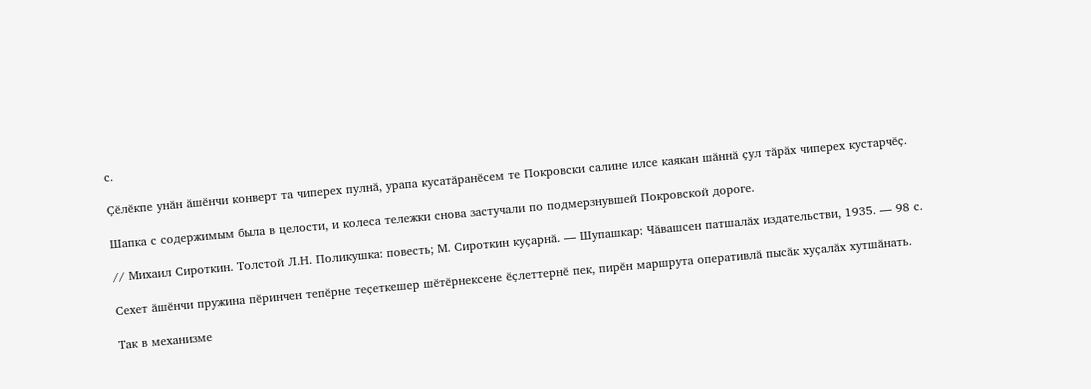с.

Ҫӗлӗкпе унӑн ӑшӗнчи конверт та чиперех пулнӑ, урапа кусатӑранӗсем те Покровски салине илсе каякан шӑннӑ ҫул тӑрӑх чиперех кустарчӗҫ.

Шапка с содержимым была в целости, и колеса тележки снова застучали по подмерзнувшей Покровской дороге.

// Михаил Сироткин. Толстой Л.Н. Поликушка: повесть; М. Сироткин куҫарнӑ. — Шупашкар: Чӑвашсен патшалӑх издательстви, 1935. — 98 с.

Сехет ӑшӗнчи пружина пӗринчен тепӗрне теҫеткешер шӗтӗрнексене ӗҫлеттернӗ пек, пирӗн маршрута оперативлӑ пысӑк хуҫалӑх хутшӑнать.

Так в механизме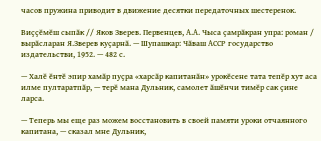часов пружина приводит в движение десятки передаточных шестеренок.

Виҫҫӗмӗш сыпӑк // Яков Зверев. Первенцев, А.А. Чыса ҫамрӑкран упра: роман / вырӑсларан Я.Зверев куҫарнӑ. — Шупашкар: Чӑваш АССР государство издательстви, 1952. — 482 с.

— Халӗ ӗнтӗ эпир хамӑр пуҫра «харсӑр капитанӑн» урокӗсене тата тепӗр хут аса илме пултаратпӑр, — терӗ мана Дульник, самолет ӑшӗнчи тимӗр сак ҫине ларса.

— Теперь мы еще раз можем восстановить в своей памяти уроки отчаянного капитана, — сказал мне Дульник,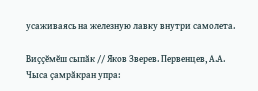усаживаясь на железную лавку внутри самолета.

Виҫҫӗмӗш сыпӑк // Яков Зверев. Первенцев, А.А. Чыса ҫамрӑкран упра: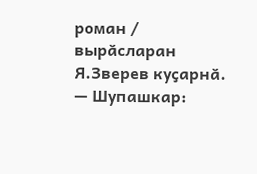роман / вырӑсларан Я.Зверев куҫарнӑ. — Шупашкар: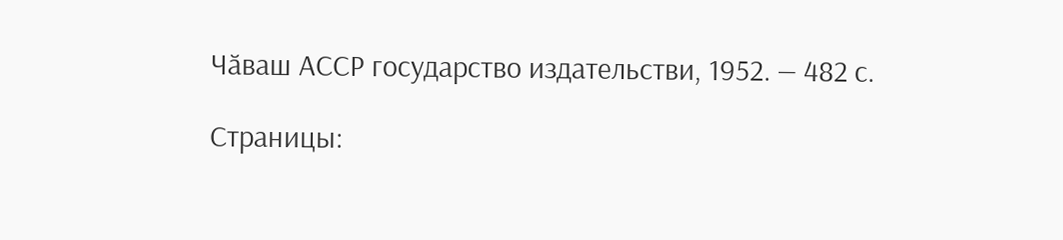Чӑваш АССР государство издательстви, 1952. — 482 с.

Страницы: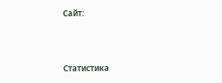Сайт:



Статистика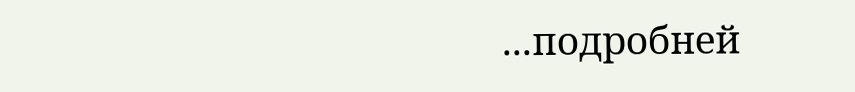...подробней